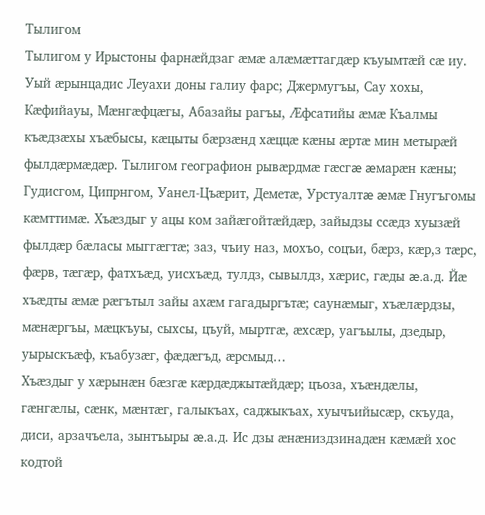Тылигом
Тылигом у Ирыстоны фарнæйдзаг æмæ алæмæттагдæр къуымтæй сæ иу. Уый æрынцадис Леуахи доны галиу фарс; Джермугъы, Сау хохы, Кæфийауы, Мæнгæфцæгы, Абазайы рагъы, Æфсатийы æмæ Къалмы къæдзæхы хъæбысы, кæцыты бæрзæнд хæццæ кæны æртæ мин метырæй фылдæрмæдæр. Тылигом географион рывæрдмæ гæсгæ æмарæн кæны; Гудисгом, Ципрнгом, Уанел-Цъæрит, Деметæ, Урстуалтæ æмæ Гнугъгомы кæмттимæ. Хъæздыг у ацы ком зайæгойтæйдæр, зайыдзы ссæдз хуызæй фылдæр бæласы мыггæгтæ; заз, чъиу наз, мохъо, соцъи, бæрз, кæр,з тæрс, фæрв, тæгæр, фатхъæд, уисхъæд, тулдз, сывылдз, хæрис, гæды æ.а.д. Йæ хъæдты æмæ рæгътыл зайы ахæм гагадыргътæ; саунæмыг, хъæлæрдзы, мæнæргъы, мæцкъуы, сыхсы, цъуй, мыртгæ, æхсæр, уагъылы, дзедыр, уырыскъæф, къабузæг, фæдæгъд, æрсмыд…
Хъæздыг у хæрынæн бæзгæ кæрдæджытæйдæр; цъоза, хъæндæлы, гæнгæлы, сæнк, мæнтæг, галыкъах, саджыкъах, хуычъийысæр, скъуда, диси, арзачъела, зынтъыры æ.а.д. Ис дзы æнæниздзинадæн кæмæй хос кодтой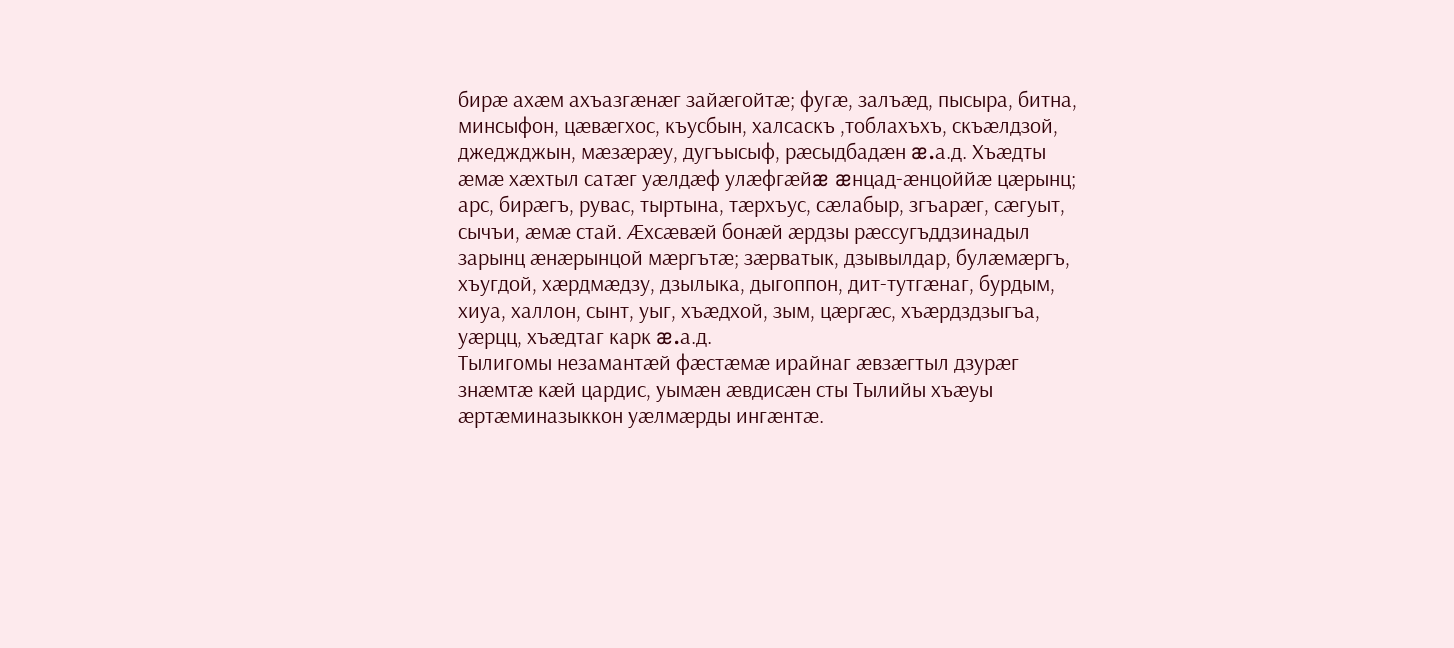бирæ ахæм ахъазгæнæг зайæгойтæ; фугæ, залъæд, пысыра, битна, минсыфон, цæвæгхос, къусбын, халсаскъ ,тоблахъхъ, скъæлдзой, джеджджын, мæзæрæу, дугъысыф, рæсыдбадæн æ.а.д. Хъæдты æмæ хæхтыл сатæг уæлдæф улæфгæйæ æнцад-æнцоййæ цæрынц; арс, бирæгъ, рувас, тыртына, тæрхъус, сæлабыр, згъарæг, сæгуыт, сычъи, æмæ стай. Æхсæвæй бонæй æрдзы рæссугъддзинадыл зарынц æнæрынцой мæргътæ; зæрватык, дзывылдар, булæмæргъ, хъугдой, хæрдмæдзу, дзылыка, дыгоппон, дит-тутгæнаг, бурдым, хиуа, халлон, сынт, уыг, хъæдхой, зым, цæргæс, хъæрдздзыгъа, уæрцц, хъæдтаг карк æ.а.д.
Тылигомы незамантæй фæстæмæ ирайнаг æвзæгтыл дзурæг знæмтæ кæй цардис, уымæн æвдисæн сты Тылийы хъæуы æртæминазыккон уæлмæрды ингæнтæ.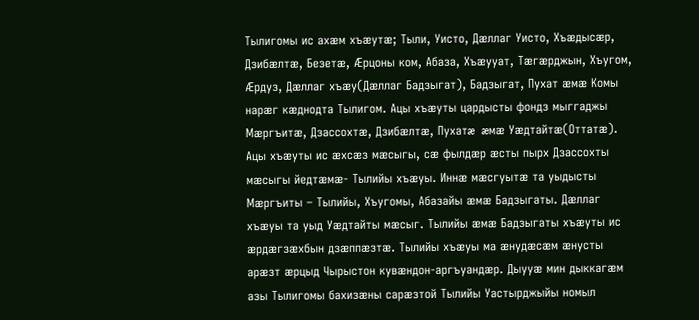Тылигомы ис ахæм хъæутæ; Тыли, Уисто, Дæллаг Уисто, Хъæдысæр, Дзибæлтæ, Безетæ, Æрцоны ком, Абаза, Хъæууат, Тæгæрджын, Хъугом, Æрдуз, Дæллаг хъæу(Дæллаг Бадзыгат), Бадзыгат, Пухат æмæ Комы нарæг кæднодта Тылигом. Ацы хъæуты цардысты фондз мыггаджы Мæргъитæ, Дзассохтæ, Дзибæлтæ, Пухатæ æмæ Уæдтайтæ(Оттатæ). Ацы хъæуты ис æхсæз мæсыгы, сæ фылдæр æсты пырх Дзассохты мæсыгы йедтæмæ- Тылийы хъæуы. Иннæ мæсгуытæ та уыдысты Мæргъиты – Тылийы, Хъугомы, Абазайы æмæ Бадзыгаты. Дæллаг хъæуы та уыд Уæдтайты мæсыг. Тылийы æмæ Бадзыгаты хъæуты ис æрдæгзæхбын дзæппæзтæ. Тылийы хъæуы ма æнудæсæм æнусты арæзт æрцыд Чырыстон кувæндон-аргъуандæр. Дыууæ мин дыккагæм азы Тылигомы бахизæны сарæзтой Тылийы Уастырджыйы номыл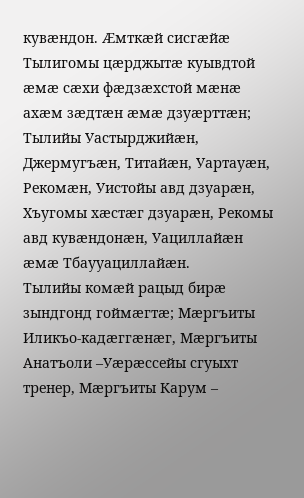кувæндон. Æмткæй сисгæйæ Тылигомы цæрджытæ куывдтой æмæ сæхи фæдзæхстой мæнæ ахæм зæдтæн æмæ дзуæрттæн; Тылийы Уастырджийæн, Джермугъæн, Титайæн, Уартауæн, Рекомæн, Уистойы авд дзуарæн, Хъугомы хæстæг дзуарæн, Рекомы авд кувæндонæн, Уациллайæн æмæ Тбаууациллайæн.
Тылийы комæй рацыд бирæ зындгонд гоймæгтæ; Мæргъиты Иликъо-кадæггæнæг, Мæргъиты Анатъоли –Уæрæссейы сгуыхт тренер, Мæргъиты Карум –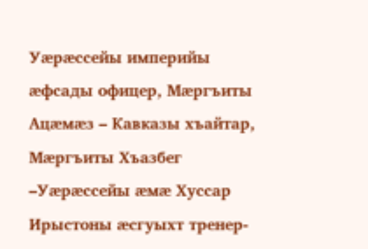Уæрæссейы империйы æфсады офицер, Мæргъиты Ацæмæз – Кавказы хъайтар, Мæргъиты Хъазбег –Уæрæссейы æмæ Хуссар Ирыстоны æсгуыхт тренер-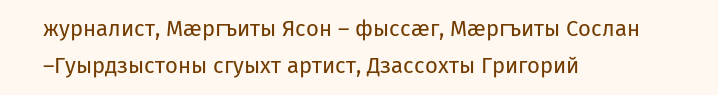журналист, Мæргъиты Ясон – фыссæг, Мæргъиты Сослан –Гуырдзыстоны сгуыхт артист, Дзассохты Григорий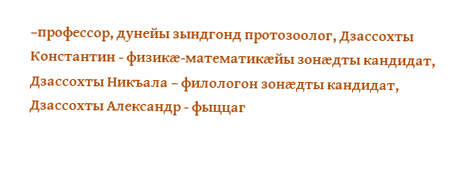–профессор, дунейы зындгонд протозоолог, Дзассохты Константин - физикæ-математикæйы зонæдты кандидат, Дзассохты Никъала – филологон зонæдты кандидат, Дзассохты Александр - фыццаг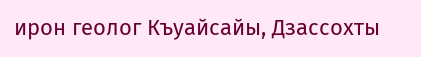ирон геолог Къуайсайы, Дзассохты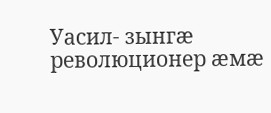Уасил- зынгæ революционер æмæ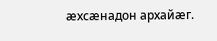æхсæнадон архайæг.